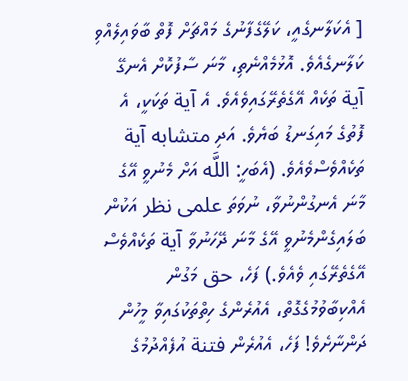[ އެކަލާނގެއީ، ކަލޭގެފާނުގެ މައްޗަށް ފޮތް ބާވައިލެއްވި ކަލާނގެއެވެ. އޮޅުމެއްނެތި، މާނަ ސާފުކޮށް އެނގޭ آية ތަކެއް އޭގެތެރޭގައިވެއެވެ. އެ آية ތަކަކީ، އެ ފޮތުގެ މައިގަނޑު ބަޔެވެ. އަދި متشابه آية ތަކެއްވެސްވެއެވެ. (އެބަހީ: اللَّه އަށް މެނުވީ އޭގެ މާނަ އެނގުންނުވާ، ނުވަތަ علمى نظر އަކުން ބަލައިގެންމެނުވީ އޭގެ މާނަ ދޭހަނުވާ آية ތަކެއްވެސް އޭގެތެރޭގައި ވެއެވެ.) ފަހެ، حق މަގުން އެއްކިބާވުމުގެގޮތް، އެއުރެންގެ ހިތްތަކުގައިވާ މީހުން ދަންނާށެވެ! ފަހެ، އެއުރެން فتنة އުފެއްދުމުގެ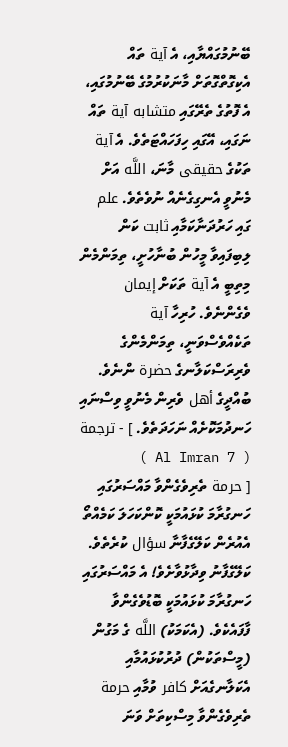ބޭނުމުގައްޔާއި، އެ آية ތައް އެކިގޮތްގޮތަށް މާނަކުރުމުގެ ބޭނުމުގައި، އެ ފޮތުގެ ތެރޭގައި متشابه آية ތައް ނަގައި، އޭގައި ހިފަހައްޓަތެވެ. އެ آية ތަކުގެ حقيقى މާނަ، اللَّه އަށް މެނުވީ އެނގިގެނެއް ނުވެތެވެ. علم ގައި ހަރުދަނާކަމާއި ثابت ކަން ލިބިފައިވާ މީހުން ބުނާހުށީ، ތިމަންމެން މިތިބީ އެ آية ތަކަށް إيمان ވެގެންނެވެ. ހުރިހާ آية ތަކެއްވެސްވަނީ، ތިމަންމެންގެ ވެރިރަސްކަލާނގެ حضرة ންނެވެ. ބުއްދީގެ أهل ވެރިން މެނުވީ ވިސްނައި ހަނދުމަކޮށެއް ނަހަދަތެވެ. ] - ترجمة ( Al Imran 7 )
[ حرمة ތެރިވެގެންވާ މައްސަރުގައި ހަނގުރާމަ ކުޅައުމަކީ ކޮންކަހަލަ ކަމެއްތޯ އެއުރެން ކަލޭގެފާނާ سؤال ކުރެތެވެ. ކަލޭގެފާނު ވިދާޅުވާށެވެ! އެ މައްސަރުގައި ހަނގުރާމަ ކުޅައުމަކީ ބޮޑުވެގެންވާ ފާފައެކެވެ. (އެކަމަކު) اللَّه ގެ މަގުން (މީސްތަކުން) ދުރުކުޅައުމާއި އެކަލާނގެއަށް كافر ވުމާއި حرمة ތެރިވެގެންވާ މިސްކިތަށް ވަނަ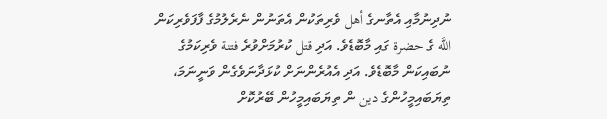ނުދިނުމާއި އެތާނގެ أهل ވެރިތަކުން އެތަނުން ނެރެލުމުގެ ފާފަވެރިކަން اللَّه ގެ حضرة ގައި މާބޮޑެވެ. އަދި قتل ކުރުމަށްވުރެ فتنة ވެރިކަމުގެ ނުބައިކަން މާބޮޑެވެ. އަދި އެއުރެންނަށް ކުޅަދާނަވެގެން ވަނީނަމަ، ތިޔަބައިމީހުންގެ دين ން ތިޔަބައިމީހުން ބޭރުކޮށް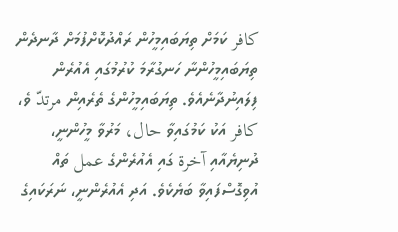كافر ކަމަށް ތިޔަބައިމީހުން ރައްދުކޮށްފުމަށް ދާނދެން ތިޔަބައިމީހުންނާ ހަނގުރާމަ ކުރުމުގައި އެއުރެން ފިލައިނުދާނެއެވެ. ތިޔަބައިމީހުންގެ ތެރެއިން مرتدّ ވެ، كافر އަކު ކަމުގައިވާ حال، މަރުވާ މީހުންނީ، ދުނިޔެއާއި آخرة ގައި އެއުރެންގެ عمل ތައް އުވިގޮސްފައިވާ ބަޔެކެވެ. އަދި އެއުރެންނީ، ނަރަކައިގެ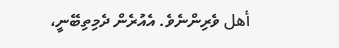أهل ވެރިންނެވެ. އެއުރެން ދެމިތިބޭނީ،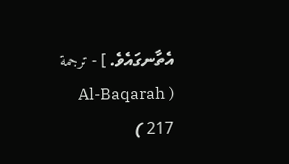އެތާނގައެވެ. ] - ترجمة ( Al-Baqarah 217 )